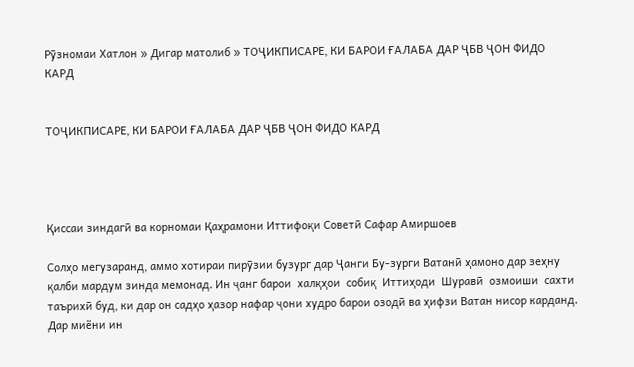Рӯзномаи Хатлон » Дигар матолиб » ТОҶИКПИСАРЕ, КИ БАРОИ ҒАЛАБА ДАР ҶБВ ҶОН ФИДО КАРД


ТОҶИКПИСАРЕ, КИ БАРОИ ҒАЛАБА ДАР ҶБВ ҶОН ФИДО КАРД




Қиссаи зиндагӣ ва корномаи Қаҳрамони Иттифоқи Советӣ Сафар Амиршоев

Солҳо мегузаранд, аммо хотираи пирӯзии бузург дар Ҷанги Бу-зурги Ватанӣ ҳамоно дар зеҳну қалби мардум зинда мемонад. Ин ҷанг барои  халқҳои  собиқ  Иттиҳоди  Шуравӣ  озмоиши  сахти  таърихӣ буд, ки дар он садҳо ҳазор нафар ҷони худро барои озодӣ ва ҳифзи Ватан нисор карданд. Дар миёни ин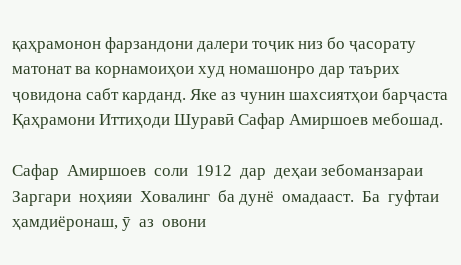қаҳрамонон фарзандони далери тоҷик низ бо ҷасорату матонат ва корнамоиҳои худ номашонро дар таърих ҷовидона сабт карданд. Яке аз чунин шахсиятҳои барҷаста Қаҳрамони Иттиҳоди Шуравӣ Сафар Амиршоев мебошад.

Сафар  Амиршоев  соли  1912  дар  деҳаи зебоманзараи  Заргари  ноҳияи  Ховалинг  ба дунё  омадааст.  Ба  гуфтаи  ҳамдиёронаш, ӯ  аз  овони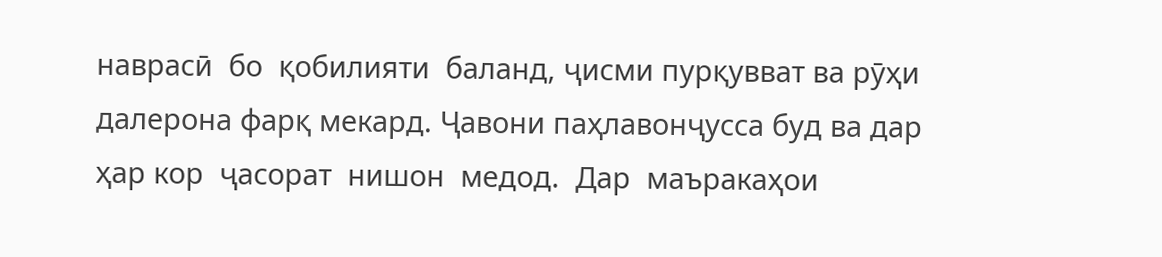наврасӣ  бо  қобилияти  баланд, ҷисми пурқувват ва рӯҳи далерона фарқ мекард. Ҷавони паҳлавонҷусса буд ва дар ҳар кор  ҷасорат  нишон  медод.  Дар  маъракаҳои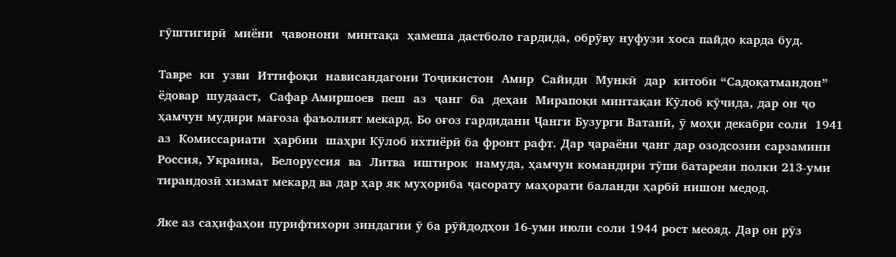гӯштигирӣ  миёни  ҷавонони  минтақа  ҳамеша дастболо гардида, обрӯву нуфузи хоса пайдо карда буд.

Тавре  ки  узви  Иттифоқи  нависандагони Тоҷикистон  Амир  Сайиди  Мункӣ  дар  китоби “Садоқатмандон”  ёдовар  шудааст,  Сафар Амиршоев  пеш  аз  ҷанг  ба  деҳаи  Мирапоқи минтақаи Кӯлоб кӯчида, дар он ҷо ҳамчун мудири мағоза фаъолият мекард. Бо оғоз гардидани Ҷанги Бузурги Ватанӣ, ӯ моҳи декабри соли  1941  аз  Комиссариати  ҳарбии  шаҳри Кӯлоб ихтиёрӣ ба фронт рафт. Дар ҷараёни ҷанг дар озодсозии сарзамини Россия, Украина,  Белоруссия  ва  Литва  иштирок  намуда, ҳамчун командири тӯпи батареяи полки 213-уми тирандозӣ хизмат мекард ва дар ҳар як муҳориба ҷасорату маҳорати баланди ҳарбӣ нишон медод.

Яке аз саҳифаҳои пурифтихори зиндагии ӯ ба рӯйдодҳои 16-уми июли соли 1944 рост меояд. Дар он рӯз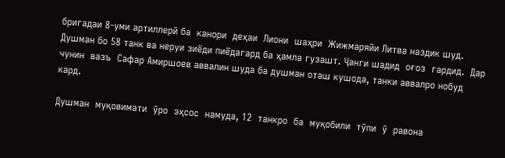бригадаи 8-уми артиллерӣ ба  канори  деҳаи  Лиони  шаҳри  Жижмаряйи Литва наздик шуд. Душман бо 58 танк ва неруи зиёди пиёдагард ба ҳамла гузашт. Ҷанги шадид  оғоз  гардид.  Дар  чунин  вазъ  Сафар Амиршоев аввалин шуда ба душман оташ кушода, танки аввалро нобуд кард.

Душман  муқовимати  ӯро  эҳсос  намуда, 12  танкро  ба  муқобили  тӯпи  ӯ  равона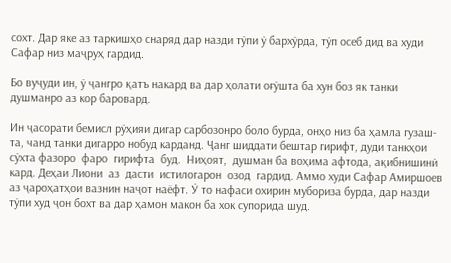сохт. Дар яке аз таркишҳо снаряд дар назди тӯпи ӯ бархӯрда, тӯп осеб дид ва худи Сафар низ маҷруҳ гардид.

Бо вуҷуди ин, ӯ ҷангро қатъ накард ва дар ҳолати оғӯшта ба хун боз як танки душманро аз кор баровард.

Ин ҷасорати бемисл рӯҳияи дигар сарбозонро боло бурда, онҳо низ ба ҳамла гузаш-та, чанд танки дигарро нобуд карданд. Ҷанг шиддати бештар гирифт, дуди танкҳои сӯхта фазоро  фаро  гирифта  буд.  Ниҳоят,  душман ба воҳима афтода, ақибнишинӣ кард. Деҳаи Лиони  аз  дасти  истилогарон  озод  гардид. Аммо худи Сафар Амиршоев аз ҷароҳатҳои вазнин наҷот наёфт. Ӯ то нафаси охирин мубориза бурда, дар назди тӯпи худ ҷон бохт ва дар ҳамон макон ба хок супорида шуд.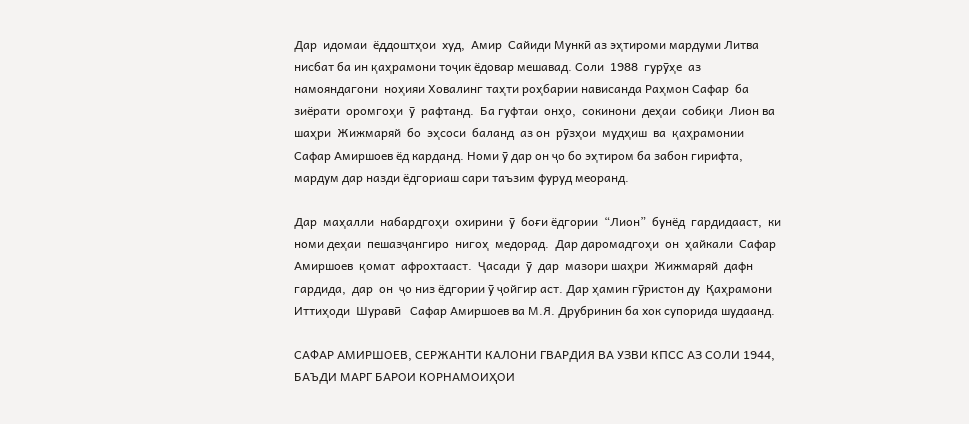Дар  идомаи  ёддоштҳои  худ,  Амир  Сайиди Мункӣ аз эҳтироми мардуми Литва нисбат ба ин қаҳрамони тоҷик ёдовар мешавад. Соли  1988  гурӯҳе  аз  намояндагони  ноҳияи Ховалинг таҳти роҳбарии нависанда Раҳмон Сафар  ба  зиёрати  оромгоҳи  ӯ  рафтанд.  Ба гуфтаи  онҳо,  сокинони  деҳаи  собиқи  Лион ва  шаҳри  Жижмаряй  бо  эҳсоси  баланд  аз он  рӯзҳои  мудҳиш  ва  қаҳрамонии  Сафар Амиршоев ёд карданд. Номи ӯ дар он ҷо бо эҳтиром ба забон гирифта, мардум дар назди ёдгориаш сари таъзим фуруд меоранд.

Дар  маҳалли  набардгоҳи  охирини  ӯ  боғи ёдгории  “Лион”  бунёд  гардидааст,  ки  номи деҳаи  пешазҷангиро  нигоҳ  медорад.  Дар даромадгоҳи  он  ҳайкали  Сафар  Амиршоев  қомат  афрохтааст.  Ҷасади  ӯ  дар  мазори шаҳри  Жижмаряй  дафн  гардида,  дар  он  ҷо низ ёдгории ӯ ҷойгир аст. Дар ҳамин гӯристон ду  Қаҳрамони  Иттиҳоди  Шуравӣ   Сафар Амиршоев ва М.Я. Друбринин ба хок супорида шудаанд.

САФАР АМИРШОЕВ, СЕРЖАНТИ КАЛОНИ ГВАРДИЯ ВА УЗВИ КПСС АЗ СОЛИ 1944, БАЪДИ МАРГ БАРОИ КОРНАМОИҲОИ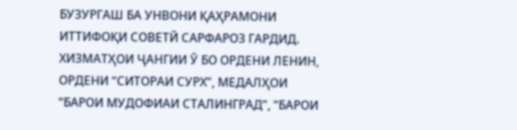БУЗУРГАШ БА УНВОНИ ҚАҲРАМОНИ ИТТИФОҚИ СОВЕТӢ САРФАРОЗ ГАРДИД. ХИЗМАТҲОИ ҶАНГИИ Ӯ БО ОРДЕНИ ЛЕНИН, ОРДЕНИ “СИТОРАИ СУРХ”, МЕДАЛҲОИ “БАРОИ МУДОФИАИ СТАЛИНГРАД”, “БАРОИ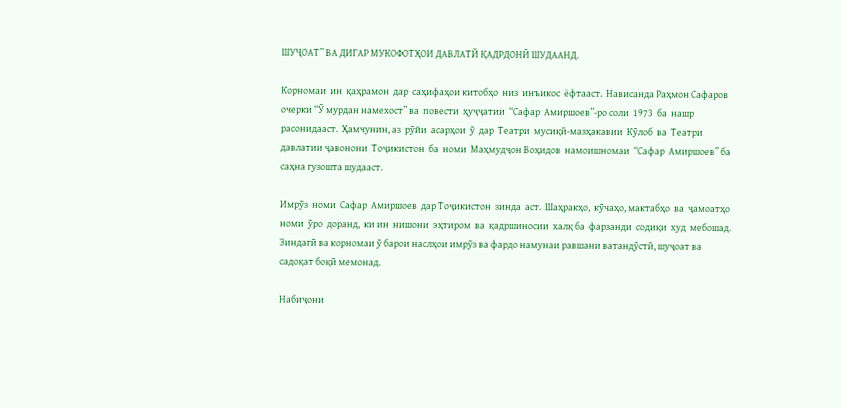ШУҶОАТ” ВА ДИГАР МУКОФОТҲОИ ДАВЛАТӢ ҚАДРДОНӢ ШУДААНД.

Корномаи  ин  қаҳрамон  дар  саҳифаҳои китобҳо  низ  инъикос  ёфтааст.  Нависанда Раҳмон Сафаров очерки “Ӯ мурдан намехост” ва  повести  ҳуҷҷатии  “Сафар  Амиршоев”-ро соли  1973  ба  нашр  расонидааст.  Ҳамчунин, аз  рӯйи  асарҳои  ӯ  дар  Театри  мусиқӣ-мазҳакавии  Кӯлоб  ва  Театри  давлатии ҷавонони  Тоҷикистон  ба  номи  Маҳмудҷон Воҳидов  намоишномаи  “Сафар  Амиршоев” ба саҳна гузошта шудааст.

Имрӯз  номи  Сафар  Амиршоев  дар Тоҷикистон  зинда  аст.  Шаҳракҳо,  кӯчаҳо, мактабҳо  ва  ҷамоатҳо  номи  ӯро  доранд,  ки ин  нишони  эҳтиром  ва  қадршиносии  халқ ба  фарзанди  содиқи  худ  мебошад.  Зиндагӣ ва корномаи ӯ барои наслҳои имрӯз ва фардо намунаи равшани ватандӯстӣ, шуҷоат ва садоқат боқӣ мемонад.

Набиҷони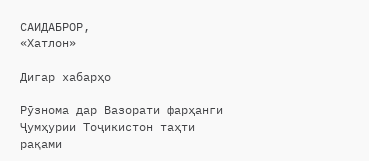САИДАБРОР,
«Хатлон»

Дигар хабарҳо

Рӯзнома дар Вазорати фарҳанги Ҷумҳурии Тоҷикистон таҳти рақами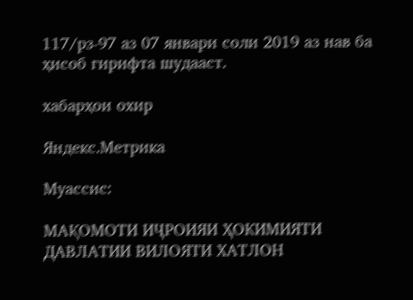117/рз-97 аз 07 январи соли 2019 аз нав ба ҳисоб гирифта шудааст.

хабарҳои охир

Яндекс.Метрика

Муассис:

МАҚОМОТИ ИҶРОИЯИ ҲОКИМИЯТИ ДАВЛАТИИ ВИЛОЯТИ ХАТЛОН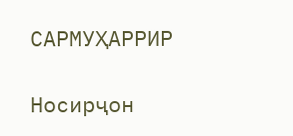САРМУҲАРРИР

Носирҷон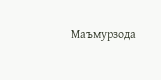Маъмурзода